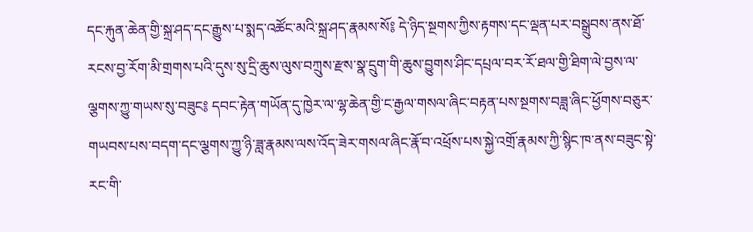དང་རྐུན་ཆེན་གྱི་སྐྲ་ཤད་དང་རྒྱུས་པ་སྨད་འཚོང་མའི་སྐྲ་ཤད་རྣམས་སོ༔ དེ་ཉིད་སྔགས་ཀྱིས་རྟགས་དང་ལྡན་པར་བསྒྲུབས་ནས་ཐོ་རངས་བྱ་རོག་མི་གྲགས་པའི་དུས་སུ་དྲི་ཆུས་ལུས་བཀྲུས་རྫས་སྣ་དྲུག་གི་ཆུས་བྱུགས་ཤིང་དཔྲལ་བར་རོ་ཐལ་གྱི་ཐིག་ལེ་བྱས་ལ་ལྕགས་ཀྱུ་གཡས་སུ་བཟུང༔ དབང་རྟེན་གཡོན་དུ་ཁྱེར་ལ་ལྷ་ཆེན་གྱི་ང་རྒྱལ་གསལ་ཞིང་བརྟན་པས་སྔགས་བཟླ་ཞིང་ཕྱོགས་བཅུར་གཡབས་པས་བདག་དང་ལྕགས་ཀྱུ་ཉི་ཟླ་རྣམས་ལས་འོད་ཟེར་གསལ་ཞིང་རྣོ་བ་འཕྲོས་པས་སྐྱེ་འགྲོ་རྣམས་ཀྱི་སྙིང་ཁ་ནས་བཟུང་སྟེ་རང་གི་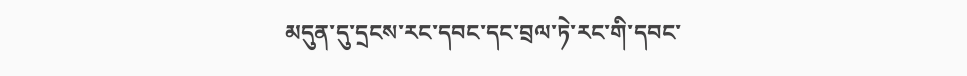མདུན་དུ་དྲངས་རང་དབང་དང་བྲལ་ཏེ་རང་གི་དབང་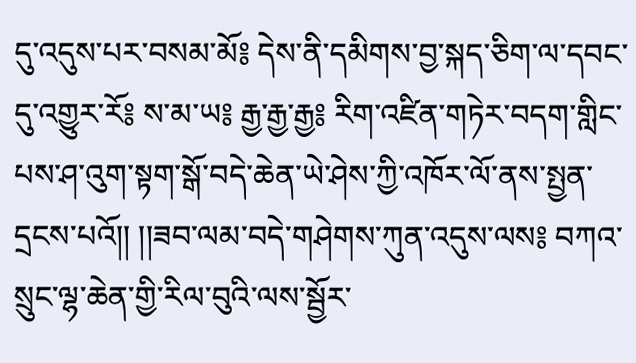དུ་འདུས་པར་བསམ་མོ༔ དེས་ནི་དམིགས་བྱ་སྐད་ཅིག་ལ་དབང་དུ་འགྱུར་རོ༔ ས་མ་ཡ༔ རྒྱ་རྒྱ་རྒྱ༔ རིག་འཛིན་གཏེར་བདག་གླིང་པས་ཤ་འུག་སྟག་སྒོ་བདེ་ཆེན་ཡེ་ཤེས་ཀྱི་འཁོར་ལོ་ནས་སྤྱན་དྲངས་པའོ།། །།ཟབ་ལམ་བདེ་གཤེགས་ཀུན་འདུས་ལས༔ བཀའ་སྲུང་ལྷ་ཆེན་གྱི་རིལ་བུའི་ལས་སྦྱོར་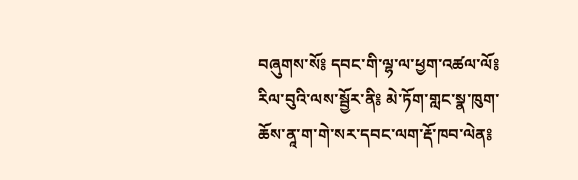བཞུགས་སོ༔ དབང་གི་ལྷ་ལ་ཕྱག་འཚལ་ལོ༔ རིལ་བུའི་ལས་སྦྱོར་ནི༔ མེ་ཏོག་གླང་སྣ་ཁུག་ཆོས་ནཱ་ག་གེ་སར་དབང་ལག་རྡོ་ཁབ་ལེན༔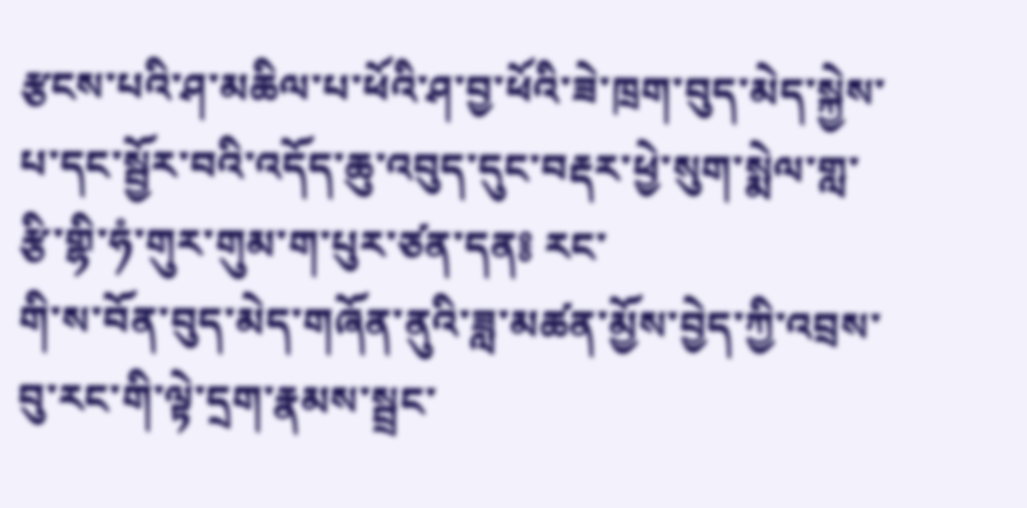རྩངས་པའི་ཤ་མཆིལ་པ་ཕོའི་ཤ་བྱ་ཕོའི་ཟེ་ཁྲག་བུད་མེད་སྐྱེས་པ་དང་སྦྱོར་བའི་འདོད་ཆུ་འབུད་དུང་བརྡར་ཕྱེ་སུག་སྨེལ་གླ་རྩི་གྷི་ཧཾ་གུར་གུམ་ག་པུར་ཙན་དན༔ རང་
གི་ས་བོན་བུད་མེད་གཞོན་ནུའི་ཟླ་མཚན་མྱོས་བྱེད་ཀྱི་འབྲས་བུ་རང་གི་ལྟེ་དྲག་རྣམས་སྦྲང་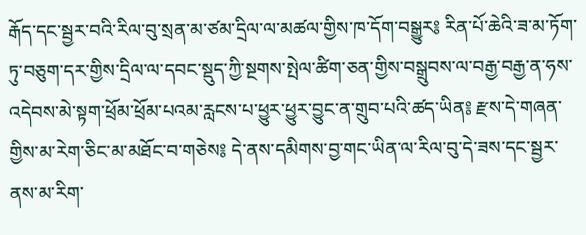རྒོད་དང་སྦྱར་བའི་རིལ་བུ་སྲན་མ་ཙམ་དྲིལ་ལ་མཚལ་གྱིས་ཁ་དོག་བསྒྱུར༔ རིན་པོ་ཆེའི་ཟ་མ་ཏོག་ཏུ་བཅུག་དར་གྱིས་དྲིལ་ལ་དབང་སྡུད་ཀྱི་སྔགས་སྤེལ་ཚིག་ཅན་གྱིས་བསྒྲུབས་ལ་བརྒྱ་བརྒྱ་ན་ཧས་འདེབས་མེ་སྟག་ཕྲོམ་ཕྲོམ་པའམ་རླངས་པ་ཕྱུར་ཕྱུར་བྱུང་ན་གྲུབ་པའི་ཚད་ཡིན༔ རྫས་དེ་གཞན་གྱིས་མ་རེག་ཅིང་མ་མཐོང་བ་གཅེས༔ དེ་ནས་དམིགས་བྱ་གང་ཡིན་ལ་རིལ་བུ་དེ་ཟས་དང་སྦྱར་ནས་མ་རིག་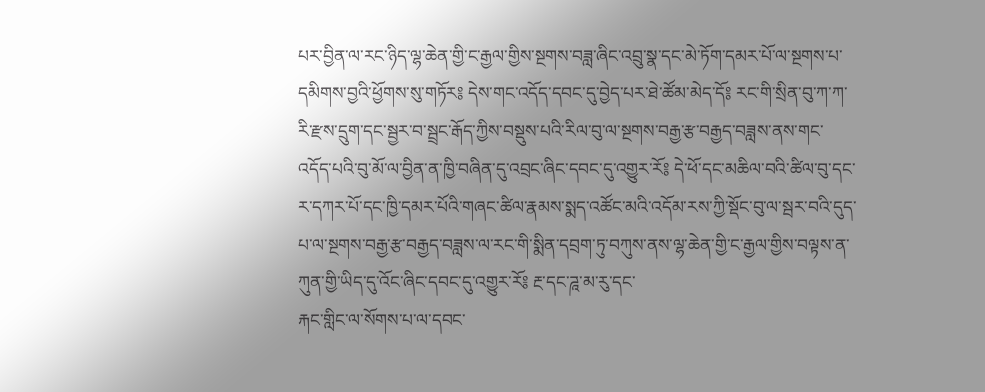པར་བྱིན་ལ་རང་ཉིད་ལྷ་ཆེན་གྱི་ང་རྒྱལ་གྱིས་སྔགས་བཟླ་ཞིང་འབྲུ་སྣ་དང་མེ་ཏོག་དམར་པོ་ལ་སྔགས་པ་དམིགས་བྱའི་ཕྱོགས་སུ་གཏོར༔ དེས་གང་འདོད་དབང་དུ་བྱེད་པར་ཐེ་ཚོམ་མེད་དོ༔ རང་གི་སྲིན་བུ་ཀ་ཀ་རི་རྫས་དྲུག་དང་སྦྱར་བ་སྦྲང་རྒོད་ཀྱིས་བསྡུས་པའི་རིལ་བུ་ལ་སྔགས་བརྒྱ་རྩ་བརྒྱད་བཟླས་ནས་གང་འདོད་པའི་བུ་མོ་ལ་བྱིན་ན་ཁྱི་བཞིན་དུ་འབྲང་ཞིང་དབང་དུ་འགྱུར་རོ༔ དེ་ཕོ་དང་མཆིལ་བའི་ཚིལ་བུ་དང་ར་དཀར་པོ་དང་ཁྱི་དམར་པོའི་གཞང་ཚིལ་རྣམས་སྨད་འཚོང་མའི་འདོམ་རས་ཀྱི་སྡོང་བུ་ལ་སྦར་བའི་དུད་པ་ལ་སྔགས་བརྒྱ་རྩ་བརྒྱད་བཟླས་ལ་རང་གི་སྨིན་དབྲག་ཏུ་བཀུས་ནས་ལྷ་ཆེན་གྱི་ང་རྒྱལ་གྱིས་བལྟས་ན་ཀུན་གྱི་ཡིད་དུ་འོང་ཞིང་དབང་དུ་འགྱུར་རོ༔ རྔ་དང་ཌཱ་མ་རུ་དང་
རྐང་གླིང་ལ་སོགས་པ་ལ་དབང་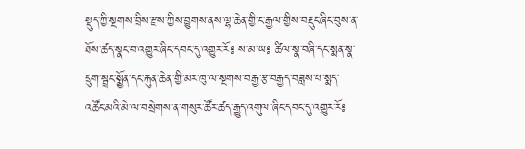སྡུད་ཀྱི་སྔགས་བྲིས་རྫས་ཀྱིས་བྱུགས་ནས་ལྷ་ཆེན་གྱི་ང་རྒྱལ་གྱིས་བརྡུང་ཞིང་བུས་ན་ཐོས་ཚད་སྣང་བ་འགྱུར་ཞིང་དབང་དུ་འགྱུར་རོ༔ ས་མ་ཡ༔ ཚིལ་སྣ་བཞི་དང་སྨན་སྣ་དྲུག་སྦྲང་སྨྱོན་དང་རྐུན་ཆེན་གྱི་མར་ཁུ་ལ་སྔགས་བརྒྱ་རྩ་བརྒྱད་བཟླས་པ་སྨད་འཚོང་མའི་མེ་ལ་བསྲེགས་ན་གསུར་ཚོར་ཚད་རྒྱུད་འགུལ་ཞིང་དབང་དུ་འགྱུར་རོ༔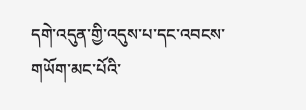དགེ་འདུན་གྱི་འདུས་པ་དང་འབངས་གཡོག་མང་པོའི་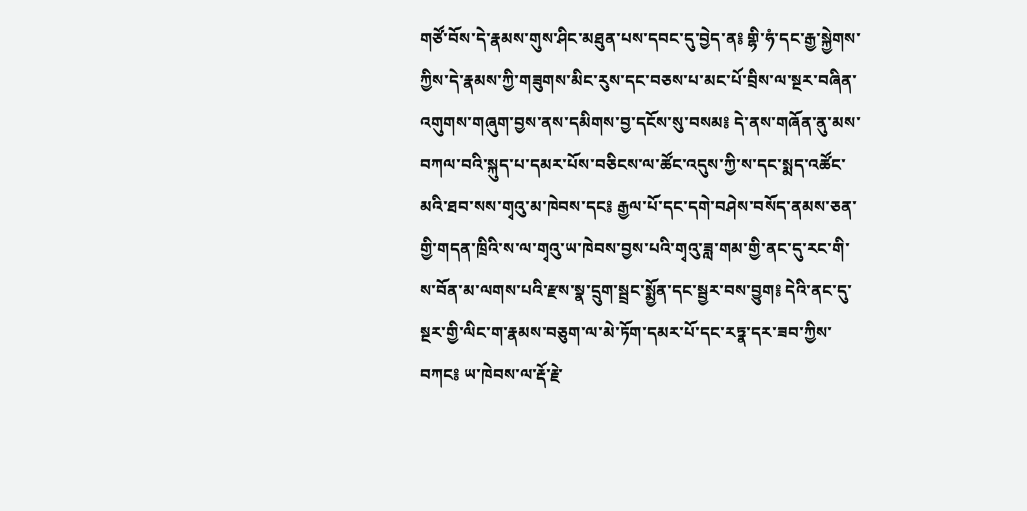གཙོ་བོས་དེ་རྣམས་གུས་ཤིང་མཐུན་པས་དབང་དུ་བྱེད་ན༔ གྷི་ཧཾ་དང་རྒྱ་སྐྱེགས་ཀྱིས་དེ་རྣམས་ཀྱི་གཟུགས་མིང་རུས་དང་བཅས་པ་མང་པོ་བྲིས་ལ་སྔར་བཞིན་འགུགས་གཞུག་བྱས་ནས་དམིགས་བྱ་དངོས་སུ་བསམ༔ དེ་ནས་གཞོན་ནུ་མས་བཀལ་བའི་སྐུད་པ་དམར་པོས་བཅིངས་ལ་ཚོང་འདུས་ཀྱི་ས་དང་སྨད་འཚོང་མའི་ཐབ་སས་གྭའུ་མ་ཁེབས་དང༔ རྒྱལ་པོ་དང་དགེ་བཤེས་བསོད་ནམས་ཅན་གྱི་གདན་ཁྲིའི་ས་ལ་གྭའུ་ཡ་ཁེབས་བྱས་པའི་གྭའུ་ཟླ་གམ་གྱི་ནང་དུ་རང་གི་ས་བོན་མ་ལགས་པའི་རྫས་སྣ་དྲུག་སྦྲང་སྨྱོན་དང་སྦྱར་བས་བྱུག༔ དེའི་ནང་དུ་སྔར་གྱི་ལིང་ག་རྣམས་བཅུག་ལ་མེ་ཏོག་དམར་པོ་དང་རཏྣ་དར་ཟབ་ཀྱིས་བཀང༔ ཡ་ཁེབས་ལ་རྡོ་རྗེ་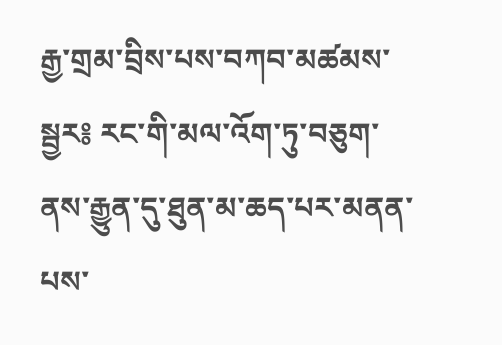རྒྱ་གྲམ་བྲིས་པས་བཀབ་མཚམས་སྦྱར༔ རང་གི་མལ་འོག་ཏུ་བཅུག་ནས་རྒྱུན་དུ་ཐུན་མ་ཆད་པར་མནན་པས་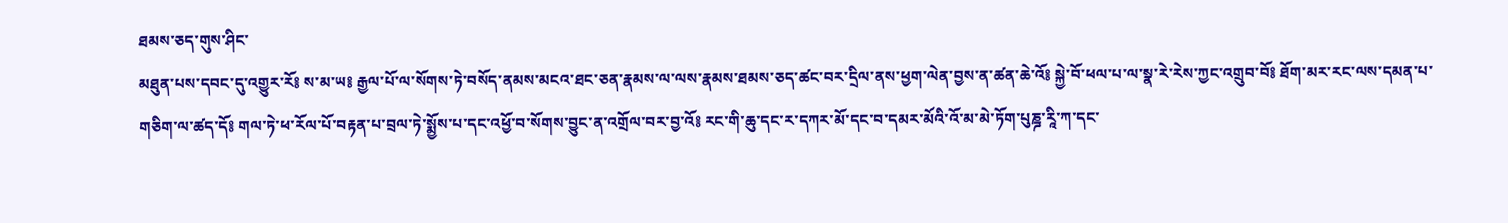ཐམས་ཅད་གུས་ཤིང་
མཐུན་པས་དབང་དུ་འགྱུར་རོ༔ ས་མ་ཡ༔ རྒྱལ་པོ་ལ་སོགས་ཏེ་བསོད་ནམས་མངའ་ཐང་ཅན་རྣམས་ལ་ལས་རྣམས་ཐམས་ཅད་ཚང་བར་དྲིལ་ནས་ཕྱག་ལེན་བྱས་ན་ཚན་ཆེ་འོ༔ སྐྱེ་བོ་ཕལ་པ་ལ་སྣ་རེ་རེས་ཀྱང་འགྲུབ་བོ༔ ཐོག་མར་རང་ལས་དམན་པ་གཅིག་ལ་ཚད་དོ༔ གལ་ཏེ་ཕ་རོལ་པོ་བརྟན་པ་བྲལ་ཏེ་སྨྱོས་པ་དང་འཕྱོ་བ་སོགས་བྱུང་ན་འགྲོལ་བར་བྱ་འོ༔ རང་གི་ཆུ་དང་ར་དཀར་མོ་དང་བ་དམར་མོའི་འོ་མ་མེ་ཏོག་པུཎྜ་རཱི་ཀ་དང་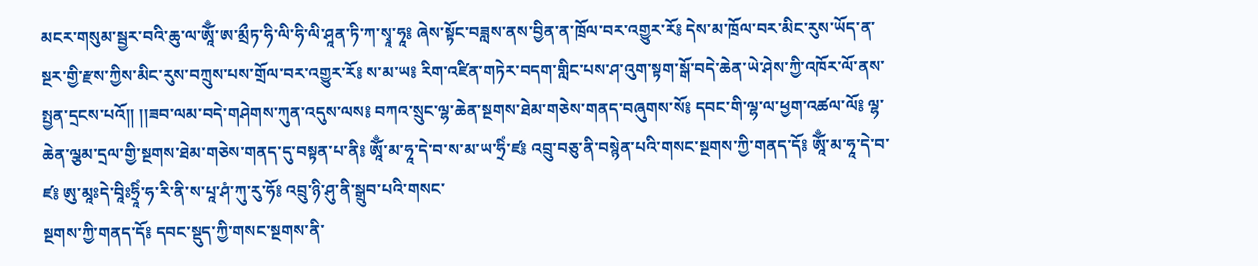མངར་གསུམ་སྦྱར་བའི་ཆུ་ལ་ཨཱོྃ་ཨ་མྲྀཏ་ཧི་ལི་ཧི་ལི་ཤཱན་ཏི་ཀ་སྭཱ་ཧཱ༔ ཞེས་སྟོང་བཟླས་ནས་བྱིན་ན་ཁྲོལ་བར་འགྱུར་རོ༔ དེས་མ་ཁྲོལ་བར་མིང་རུས་ཡོད་ན་སྔར་གྱི་རྫས་ཀྱིས་མིང་རུས་བཀྲུས་པས་གྲོལ་བར་འགྱུར་རོ༔ ས་མ་ཡ༔ རིག་འཛིན་གཏེར་བདག་གླིང་པས་ཤ་འུག་སྟག་སྒོ་བདེ་ཆེན་ཡེ་ཤེས་ཀྱི་འཁོར་ལོ་ནས་སྤྱན་དྲངས་པའོ།། །།ཟབ་ལམ་བདེ་གཤེགས་ཀུན་འདུས་ལས༔ བཀའ་སྲུང་ལྷ་ཆེན་སྔགས་ཐེམ་གཅེས་གནད་བཞུགས་སོ༔ དབང་གི་ལྷ་ལ་ཕྱག་འཚལ་ལོ༔ ལྷ་ཆེན་ལྕམ་དྲལ་གྱི་སྔགས་ཐེམ་གཅེས་གནད་དུ་བསྟན་པ་ནི༔ ཨཱོྃ་མ་ཧཱ་དེ་བ་ས་མ་ཡ་ཧྲིཾ་ཛ༔ འབྲུ་བཅུ་ནི་བསྙེན་པའི་གསང་སྔགས་ཀྱི་གནད་དོ༔ ཨཱོྃ་མ་ཧཱ་དེ་བ་ཛ༔ ཨུ་མཱཿདེ་བཱིཿཧྲཱིཾ་ཧ་རི་ནི་ས་པཱ་ཤཾ་ཀུ་རུ་ཧོ༔ འབྲུ་ཉི་ཤུ་ནི་སྒྲུབ་པའི་གསང་
སྔགས་ཀྱི་གནད་དོ༔ དབང་སྡུད་ཀྱི་གསང་སྔགས་ནི་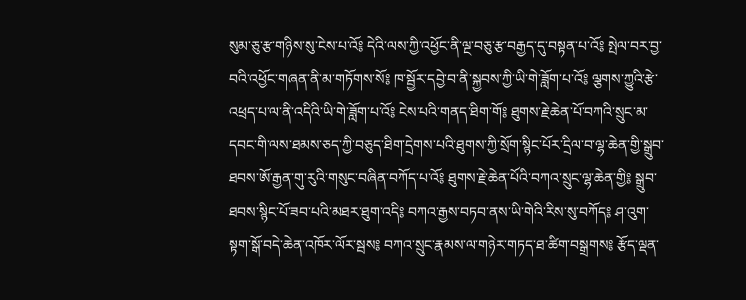སུམ་ཅུ་རྩ་གཉིས་སུ་ངེས་པ་འོ༔ དེའི་ལས་ཀྱི་འཕྱོང་ནི་ལྔ་བཅུ་རྩ་བརྒྱད་དུ་བསྟན་པ་འོ༔ སྤེལ་བར་བྱ་བའི་འཕྱོང་གཞན་ནི་མ་གཏོགས་སོ༔ ཁ་སྦྱོར་དབྱེ་བ་ནི་སྐྱབས་ཀྱི་ཡི་གེ་ཟློག་པ་འོ༔ ལྕགས་ཀྱུའི་རྩེ་འཕྲད་པ་ལ་ནི་འདིའི་ཡི་གེ་ཟློག་པ་འོ༔ ངེས་པའི་གནད་ཐིག་གོ༔ ཐུགས་རྗེ་ཆེན་པོ་བཀའི་སྲུང་མ་དབང་གི་ལས་ཐམས་ཅད་ཀྱི་བཅུད་ཐིག་དྲེགས་པའི་ཐུགས་ཀྱི་སྲོག་སྙིང་པོར་དྲིལ་བ་ལྷ་ཆེན་གྱི་སྒྲུབ་ཐབས་ཨོ་རྒྱན་གུ་རུའི་གསུང་བཞིན་བཀོད་པ་འོ༔ ཐུགས་རྗེ་ཆེན་པོའི་བཀའ་སྲུང་ལྷ་ཆེན་གྱི༔ སྒྲུབ་ཐབས་སྙིང་པོ་ཟབ་པའི་མཐར་ཐུག་འདི༔ བཀའ་རྒྱས་བཏབ་ནས་ཡི་གེའི་རིས་སུ་བཀོད༔ ཤ་འུག་སྟག་སྒོ་བདེ་ཆེན་འཁོར་ལོར་སྦས༔ བཀའ་སྲུང་རྣམས་ལ་གཉེར་གཏད་ཐ་ཚིག་བསྒྲགས༔ རྩོད་ལྡན་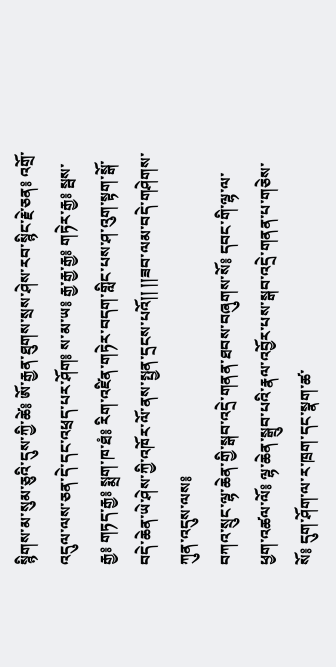སྙིགས་མ་སུམ་ཅུའི་དུས་ཀྱི་ཚེ༔ ཨོ་རྒྱན་ཐུགས་སྲས་ཤེས་རབ་སྙིང་རྗེ་ཅན༔ འགྲོ་འདུལ་ལས་ཅན་དེ་དང་འཕྲད་པར་ཤོག༔ ས་མ་ཡ༔ རྒྱ་རྒྱ་རྒྱ༔ གཏེར་རྒྱ༔ སྦས་རྒྱ༔ གཏད་རྒྱ༔ སྨྲག་ཁ་ཐཾ༔ རིག་འཛིན་གཏེར་བདག་གླིང་པས་ཤ་འུག་སྟག་སྒོ་བདེ་ཆེན་ཡེ་ཤེས་ཀྱི་འཁོར་ལོ་ནས་སྤྱན་དྲངས་པའོ།། །།ཟབ་ལམ་བདེ་གཤེགས་ཀུན་འདུས་ལས༔
བཀའ་སྲུང་ལྷ་ཆེན་གྱི་སྒབ་འདྲེ་གནན་ཐབས་བཞུགས་སོ༔ དབང་གི་ལྷ་ལ་ཕྱག་འཚལ་ལོ༔ ལྷ་ཆེན་སྒྲུབ་པའི་རྣལ་འབྱོར་པས་སྒབ་འདྲེ་གནན་པ་གཅེས་སོ༔ དུག་ཤོག་ལ་ར་ཁྲག་དང་སྣག་ཚ་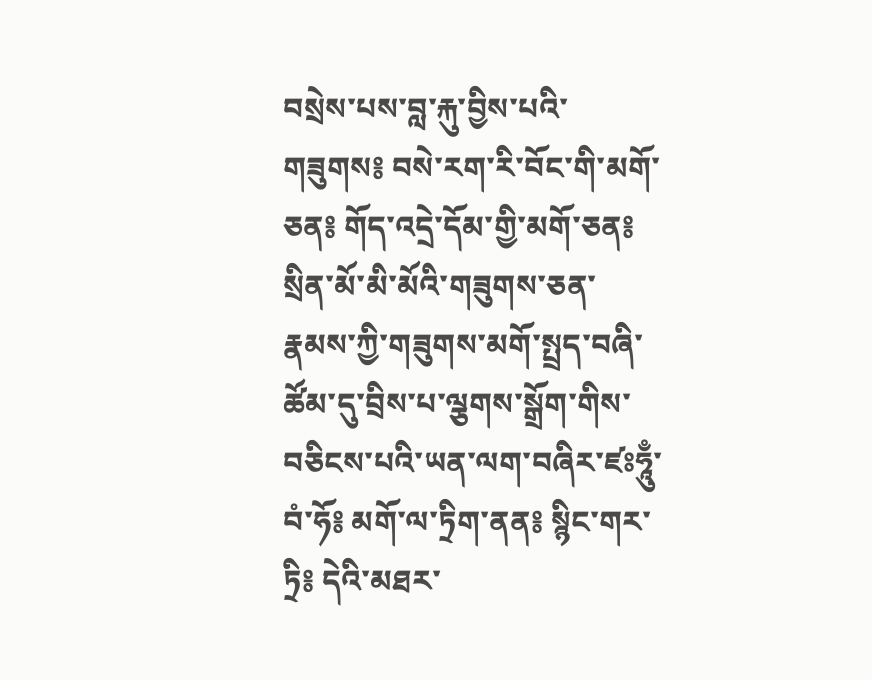བསྲེས་པས་བླ་རྐུ་བྱིས་པའི་གཟུགས༔ བསེ་རག་རི་བོང་གི་མགོ་ཅན༔ གོད་འདྲེ་དོམ་གྱི་མགོ་ཅན༔ སྲིན་མོ་མི་མོའི་གཟུགས་ཅན་རྣམས་ཀྱི་གཟུགས་མགོ་སྤྲད་བཞི་ཚོམ་དུ་བྲིས་པ་ལྕགས་སྒྲོག་གིས་བཅིངས་པའི་ཡན་ལག་བཞིར་ཛཿཧཱུྃ་བཾ་ཧོ༔ མགོ་ལ་ཏྲིག་ནན༔ སྙིང་གར་ཏྲི༔ དེའི་མཐར་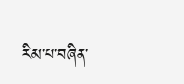རིམ་པ་བཞིན་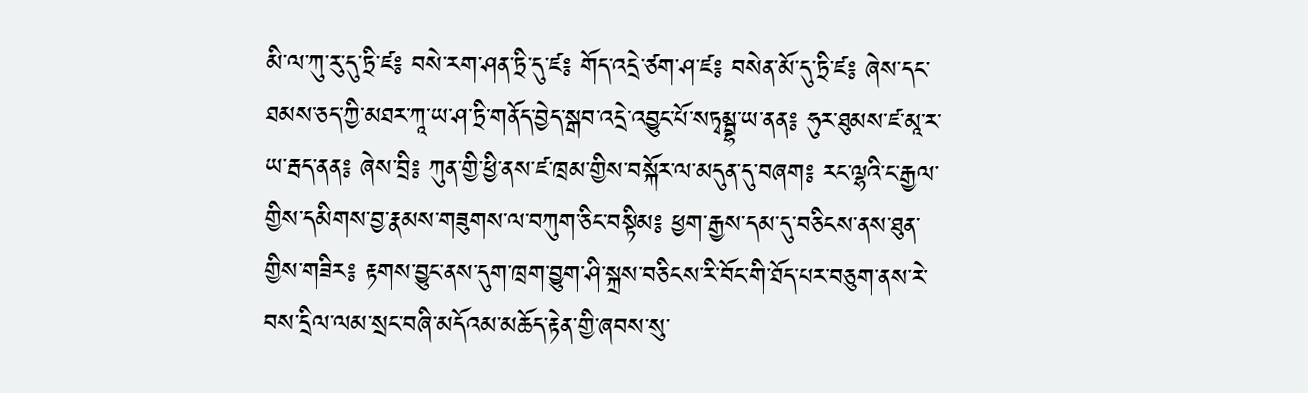མི་ལ་ཀུ་རུ་དུ་ཏྲི་ཛ༔ བསེ་རག་ཤན་ཏྲི་དུ་ཛ༔ གོད་འདྲེ་ཙག་ཤ་ཛ༔ བསེན་མོ་དུ་ཏྲི་ཛ༔ ཞེས་དང་ཐམས་ཅད་ཀྱི་མཐར་ཀཱ་ཡ་ཤ་ཏྲི་གནོད་བྱེད་སྒབ་འདྲེ་འབྱུང་པོ་སཏྭམྦྷ་ཡ་ནན༔ ཧུར་ཐུམས་ཛ་མཱ་ར་ཡ་རྦད་ནན༔ ཞེས་བྲི༔ ཀུན་གྱི་ཕྱི་ནས་ཛ་ཁྲམ་གྱིས་བསྐོར་ལ་མདུན་དུ་བཞག༔ རང་ལྷའི་ང་རྒྱལ་གྱིས་དམིགས་བྱ་རྣམས་གཟུགས་ལ་བཀུག་ཅིང་བསྟིམ༔ ཕྱག་རྒྱས་དམ་དུ་བཅིངས་ནས་ཐུན་གྱིས་གཟིར༔ རྟགས་བྱུང་ནས་དུག་ཁྲག་བྱུག་ཤི་སྐྲས་བཅིངས་རི་བོང་གི་ཐོད་པར་བཅུག་ནས་རེ་བས་དྲིལ་ལམ་སྲང་བཞི་མདོའམ་མཆོད་རྟེན་གྱི་ཞབས་སུ་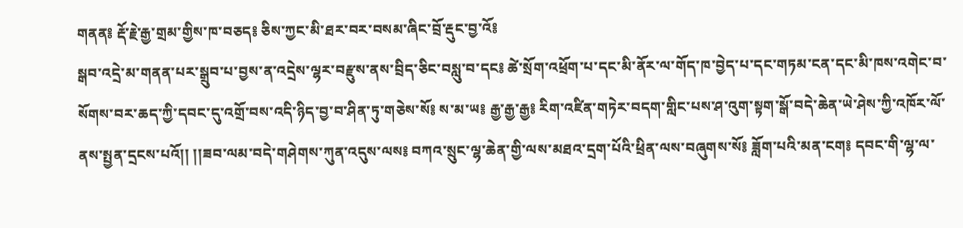གནན༔ རྡོ་རྗེ་རྒྱ་གྲམ་གྱིས་ཁ་བཅད༔ ཅིས་ཀྱང་མི་ཐར་བར་བསམ་ཞིང་བྲོ་རྡུང་བྱ་འོ༔
སྒབ་འདྲེ་མ་གནན་པར་སྒྲུབ་པ་བྱས་ན་འདྲེས་ལྷར་བརྫུས་ནས་བྲིད་ཅིང་བསླུ་བ་དང༔ ཚེ་སྲོག་འཕྲོག་པ་དང་མི་ནོར་ལ་གོད་ཁ་བྱེད་པ་དང་གཏམ་ངན་དང་མི་ཁས་འགེང་བ་སོགས་བར་ཆད་ཀྱི་དབང་དུ་འགྲོ་བས་འདི་ཉིད་བྱ་བ་ཤིན་ཏུ་གཅེས་སོ༔ ས་མ་ཡ༔ རྒྱ་རྒྱ་རྒྱ༔ རིག་འཛིན་གཏེར་བདག་གླིང་པས་ཤ་འུག་སྟག་སྒོ་བདེ་ཆེན་ཡེ་ཤེས་ཀྱི་འཁོར་ལོ་ནས་སྤྱན་དྲངས་པའོ།། །།ཟབ་ལམ་བདེ་གཤེགས་ཀུན་འདུས་ལས༔ བཀའ་སྲུང་ལྷ་ཆེན་གྱི་ལས་མཐའ་དྲག་པོའི་ཕྲིན་ལས་བཞུགས་སོ༔ ཟློག་པའི་མན་ངག༔ དབང་གི་ལྷ་ལ་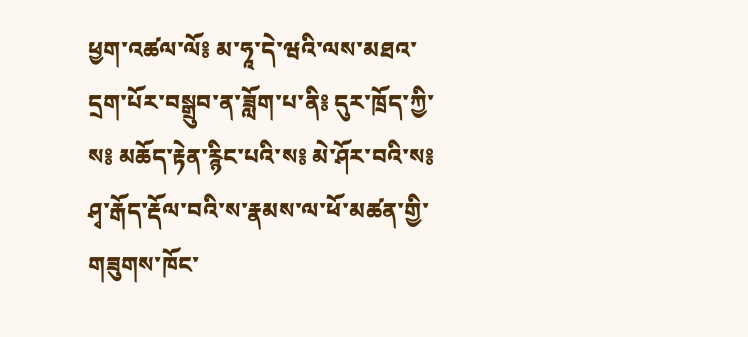ཕྱག་འཚལ་ལོ༔ མ་ཧཱ་དེ་ཝའི་ལས་མཐའ་དྲག་པོར་བསྒྲུབ་ན་ཟློག་པ་ནི༔ དུར་ཁྲོད་ཀྱི་ས༔ མཆོད་རྟེན་རྙིང་པའི་ས༔ མེ་ཤོར་བའི་ས༔ ཤྭ་རྒོད་རྡོལ་བའི་ས་རྣམས་ལ་ཕོ་མཚན་གྱི་གཟུགས་ཁོང་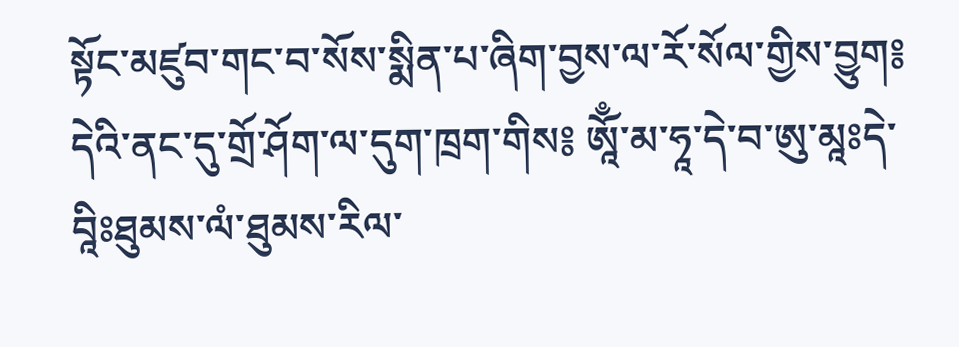སྟོང་མཛུབ་གང་བ་སོས་སྨིན་པ་ཞིག་བྱས་ལ་རོ་སོལ་གྱིས་བྱུག༔ དེའི་ནང་དུ་གྲོ་ཤོག་ལ་དུག་ཁྲག་གིས༔ ཨཱོྃ་མ་ཧཱ་དེ་བ་ཨུ་མཱཿདེ་བཱིཿཐུམས་ལཾ་ཐུམས་རིལ་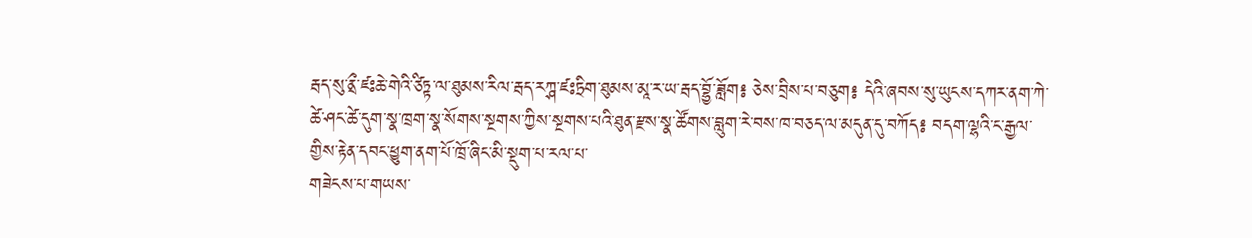རྦད་སུ་ནྲྀ་ཛཿཆེ་གེའི་ཙིཏྟ་ལ་ཐུམས་རིལ་རྦད་རཀྴ་ཛཿཏྲིག་ཐུམས་མཱ་ར་ཡ་རྦད་བྷྱོ་ཟློག༔ ཅེས་བྲིས་པ་བཅུག༔ དེའི་ཞབས་སུ་ཡུངས་དཀར་ནག་ཀེ་ཚེ་ཤང་ཚེ་དུག་སྣ་ཁྲག་སྣ་སོགས་སྔགས་ཀྱིས་སྔགས་པའི་ཐུན་རྫས་སྣ་ཚོགས་བླུག་རེ་བས་ཁ་བཅད་ལ་མདུན་དུ་བཀོད༔ བདག་ལྷའི་ང་རྒྱལ་གྱིས་རྟེན་དབང་ཕྱུག་ནག་པོ་ཁྲོ་ཞིང་མི་སྡུག་པ་རལ་པ་
གཟེངས་པ་གཡས་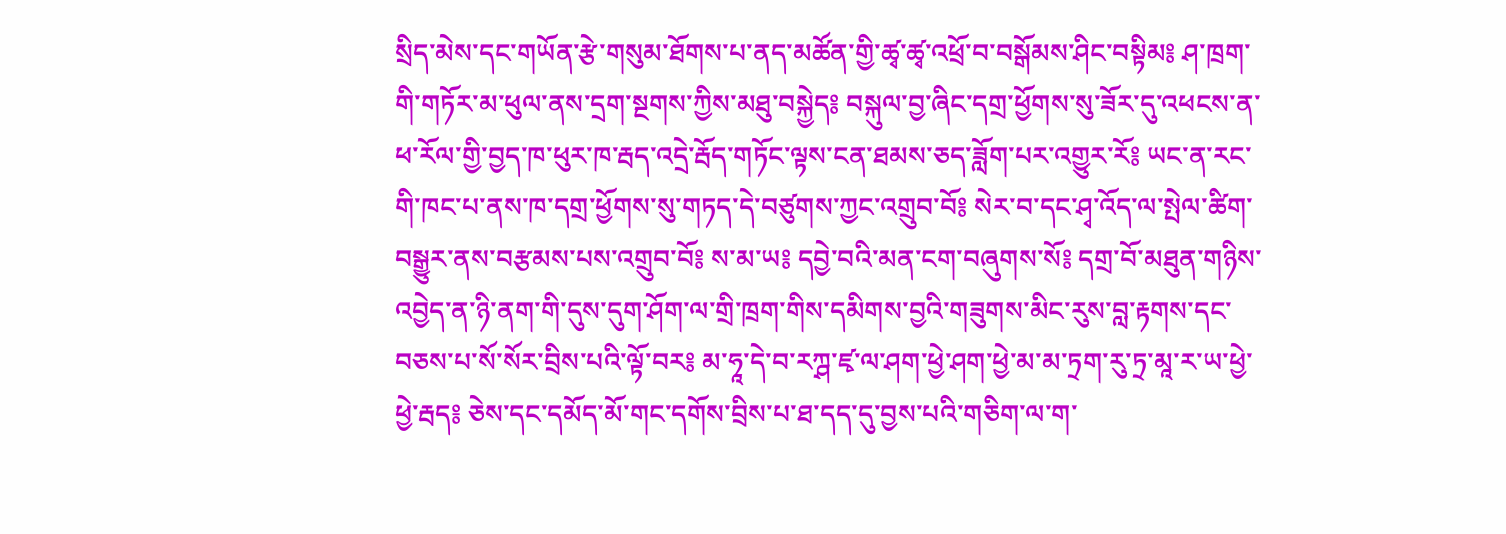སྲིད་མེས་དང་གཡོན་རྩེ་གསུམ་ཐོགས་པ་ནད་མཚོན་གྱི་ཚྭ་ཚྭ་འཕྲོ་བ་བསྒོམས་ཤིང་བསྟིམ༔ ཤ་ཁྲག་གི་གཏོར་མ་ཕུལ་ནས་དྲག་སྔགས་ཀྱིས་མཐུ་བསྐྱེད༔ བསྐུལ་བྱ་ཞིང་དགྲ་ཕྱོགས་སུ་ཟོར་དུ་འཕངས་ན་ཕ་རོལ་གྱི་བྱད་ཁ་ཕུར་ཁ་རྦད་འདྲེ་རྦོད་གཏོང་ལྟས་ངན་ཐམས་ཅད་ཟློག་པར་འགྱུར་རོ༔ ཡང་ན་རང་གི་ཁང་པ་ནས་ཁ་དགྲ་ཕྱོགས་སུ་གཏད་དེ་བཙུགས་ཀྱང་འགྲུབ་བོ༔ སེར་བ་དང་ཤྭ་འོད་ལ་སྤེལ་ཚིག་བསྒྱུར་ནས་བརྩམས་པས་འགྲུབ་བོ༔ ས་མ་ཡ༔ དབྱེ་བའི་མན་ངག་བཞུགས་སོ༔ དགྲ་བོ་མཐུན་གཉིས་འབྱེད་ན་ཉི་ནག་གི་དུས་དུག་ཤོག་ལ་གྲི་ཁྲག་གིས་དམིགས་བྱའི་གཟུགས་མིང་རུས་བླ་རྟགས་དང་བཅས་པ་སོ་སོར་བྲིས་པའི་ལྟོ་བར༔ མ་ཧཱ་དེ་བ་རཀྴ་ཛྭ་ལ་ཤག་ཕྱེ་ཤག་ཕྱེ་མ་མ་ཏྲག་རུ་ཏྲ་མཱ་ར་ཡ་ཕྱེ་ཕྱེ་རྦད༔ ཅེས་དང་དམོད་མོ་གང་དགོས་བྲིས་པ་ཐ་དད་དུ་བྱས་པའི་གཅིག་ལ་ག་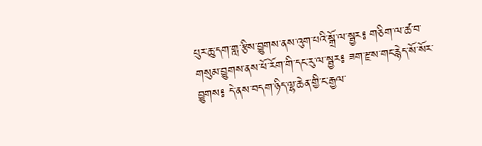པུར་ཆུ་དག་གླ་རྩིས་བྱུགས་ནས་འུག་པའི་སྒྲོ་ལ་སྦྱར༔ གཅིག་ལ་ཚ་བ་གསུམ་བྱུགས་ནས་ཕོ་རོག་གི་དང་རུ་ལ་སྦྱར༔ ཟག་རྫས་གང་རྙེད་སོ་སོར་བྱུགས༔ དེ་ནས་བདག་ཉིད་ལྷ་ཆེན་གྱི་ང་རྒྱལ་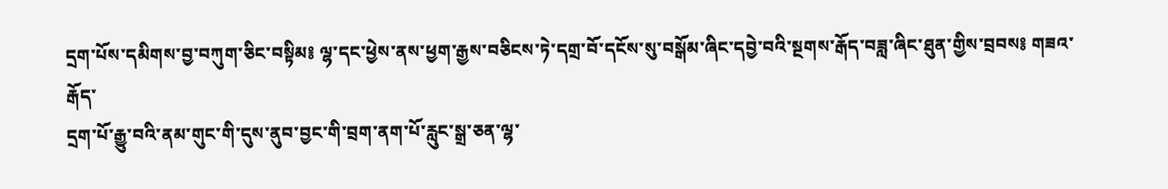དྲག་པོས་དམིགས་བྱ་བཀུག་ཅིང་བསྟིམ༔ ལྷ་དང་ཕྱེས་ནས་ཕྱག་རྒྱས་བཅིངས་ཏེ་དགྲ་བོ་དངོས་སུ་བསྒོམ་ཞིང་དབྱེ་བའི་སྔགས་རྒོད་བཟླ་ཞིང་ཐུན་གྱིས་བྲབས༔ གཟའ་རྒོད་
དྲག་པོ་རྒྱུ་བའི་ནམ་གུང་གི་དུས་ནུབ་བྱང་གི་བྲག་ནག་པོ་རླུང་སྒྲ་ཅན་ལྷ་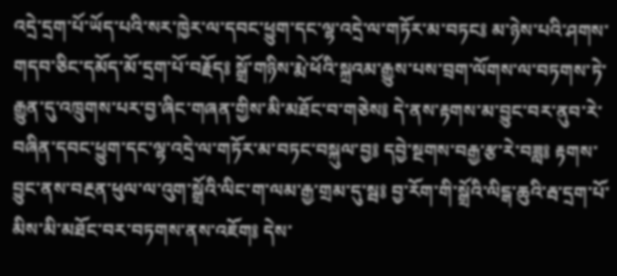འདྲེ་དྲག་པོ་ཡོད་པའི་སར་ཁྱེར་ལ་དབང་ཕྱུག་དང་ལྷ་འདྲེ་ལ་གཏོར་མ་བཏང༔ མ་ཉེས་པའི་ཤགས་གདབ་ཅིང་དམོད་མོ་དྲག་པོ་བརྗོད༔ སྒྲོ་གཉིས་རྨེ་ཕོའི་སྐྲའམ་རྒྱུས་པས་བྲག་ལོགས་ལ་བཏགས་ཏེ་རྒྱུན་དུ་འཁྲུགས་པར་བྱ་ཞིང་གཞན་གྱིས་མི་མཐོང་བ་གཅེས༔ དེ་ནས་རྟགས་མ་བྱུང་བར་ནུབ་རེ་བཞིན་དབང་ཕྱུག་དང་ལྷ་འདྲེ་ལ་གཏོར་མ་བཏང་བསྐུལ་བྱ༔ དབྱེ་སྔགས་བརྒྱ་རྩ་རེ་བཟླ༔ རྟགས་བྱུང་ནས་བརྔན་ཕུལ་ལ་འུག་སྒྲོའི་ལིང་ག་ལམ་རྒྱ་གྲམ་དུ་སྦ༔ བྱ་རོག་གི་སྒྲོའི་ལིངྒ་ཆུའི་རྦ་དྲག་པོ་མིས་མི་མཐོང་བར་བཏགས་ནས་འཇོག༔ དེས་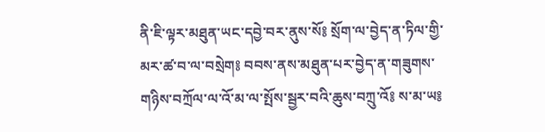ནི་ཇི་ལྟར་མཐུན་ཡང་དབྱེ་བར་ནུས་སོ༔ སྲོག་ལ་བྱེད་ན་ཏིལ་གྱི་མར་ཚ་བ་ལ་བསྲེག༔ བབས་ནས་མཐུན་པར་བྱེད་ན་གཟུགས་གཉིས་བཀྲོལ་ལ་འོ་མ་ལ་སྤོས་སྦྱར་བའི་ཆུས་བཀྲུ་འོ༔ ས་མ་ཡ༔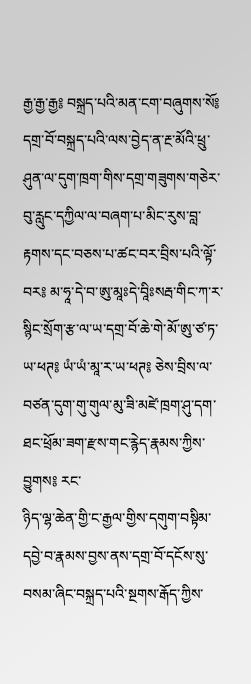རྒྱ་རྒྱ་རྒྱ༔ བསྐྲད་པའི་མན་ངག་བཞུགས་སོ༔ དགྲ་བོ་བསྐྲད་པའི་ལས་བྱེད་ན་རྔ་མོའི་ཕྲུ་ཤུན་ལ་དུག་ཁྲག་གིས་དགྲ་གཟུགས་གཅེར་བུ་རླུང་དཀྱིལ་ལ་བཞག་པ་མིང་རུས་བླ་རྟགས་དང་བཅས་པ་ཚང་བར་བྲིས་པའི་ལྟོ་བར༔ མ་ཧཱ་དེ་བ་ཨུ་མཱཿདེ་བཱིཿསརྦ་གིང་ཀ་ར་སྙིང་སྲོག་རྩ་ལ་ཡ་དགྲ་བོ་ཆེ་གེ་མོ་ཨུ་ཙ་ཏ་ཡ་ཕཊ༔ ཡཾ་ཡཾ་མཱ་ར་ཡ་ཕཊ༔ ཅེས་བྲིས་ལ་བཙན་དུག་གུ་གུལ་མུ་ཟི་མཛེ་ཁྲག་ཤུ་དག་ཐང་ཕྲོམ་ཟག་རྫས་གང་རྙེད་རྣམས་ཀྱིས་བྱུགས༔ རང་
ཉིད་ལྷ་ཆེན་གྱི་ང་རྒྱལ་གྱིས་དགུག་བསྟིམ་དབྱེ་བ་རྣམས་བྱས་ནས་དགྲ་བོ་དངོས་སུ་བསམ་ཞིང་བསྐྲད་པའི་སྔགས་རྒོད་ཀྱིས་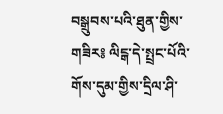བསྒྲུབས་པའི་ཐུན་གྱིས་གཟིར༔ ལིངྒ་དེ་སྤྲང་པོའི་གོས་དུམ་གྱིས་དྲིལ་ཤི་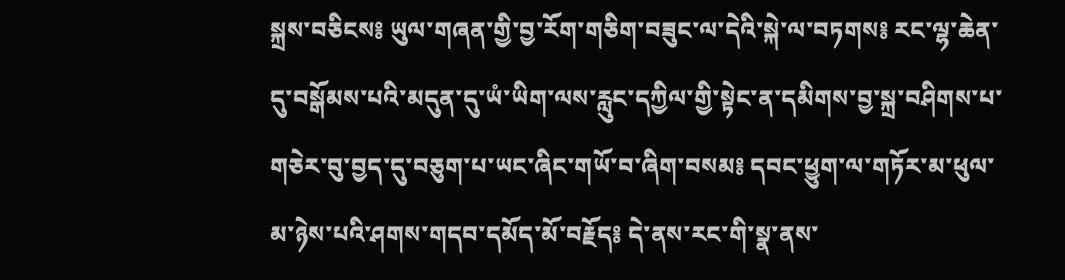སྐྲས་བཅིངས༔ ཡུལ་གཞན་གྱི་བྱ་རོག་གཅིག་བཟུང་ལ་དེའི་སྐེ་ལ་བཏགས༔ རང་ལྷ་ཆེན་དུ་བསྒོམས་པའི་མདུན་དུ་ཡཾ་ཡིག་ལས་རླུང་དཀྱིལ་གྱི་སྟེང་ན་དམིགས་བྱ་སྐྲ་བཤིགས་པ་གཅེར་བུ་བྱད་དུ་བཅུག་པ་ཡང་ཞིང་གཡོ་བ་ཞིག་བསམ༔ དབང་ཕྱུག་ལ་གཏོར་མ་ཕུལ་མ་ཉེས་པའི་ཤགས་གདབ་དམོད་མོ་བརྗོད༔ དེ་ནས་རང་གི་སྣ་ནས་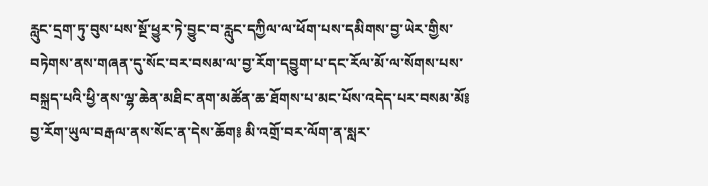རླུང་དྲག་ཏུ་བུས་པས་སྔོ་ཕྱུར་ཏེ་བྱུང་བ་རླུང་དཀྱིལ་ལ་ཕོག་པས་དམིགས་བྱ་ཡེར་གྱིས་བཏེགས་ནས་གཞན་དུ་སོང་བར་བསམ་ལ་བྱ་རོག་དབྱུག་པ་དང་རོལ་མོ་ལ་སོགས་པས་བསྐྲད་པའི་ཕྱི་ནས་ལྷ་ཆེན་མཐིང་ནག་མཚོན་ཆ་ཐོགས་པ་མང་པོས་འདེད་པར་བསམ་མོ༔ བྱ་རོག་ཡུལ་བརྒལ་ནས་སོང་ན་དེས་ཆོག༔ མི་འགྲོ་བར་ལོག་ན་སླར་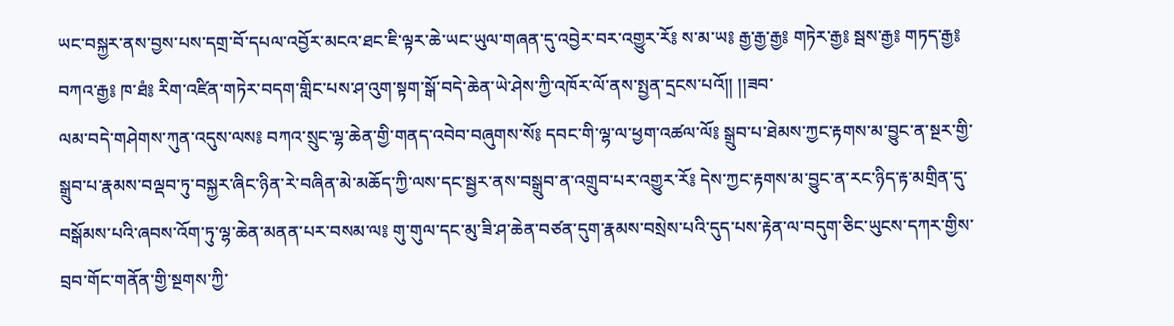ཡང་བསྐྱར་ནས་བྱས་པས་དགྲ་བོ་དཔལ་འབྱོར་མངའ་ཐང་ཇི་ལྟར་ཆེ་ཡང་ཡུལ་གཞན་དུ་འབྱེར་བར་འགྱུར་རོ༔ ས་མ་ཡ༔ རྒྱ་རྒྱ་རྒྱ༔ གཏེར་རྒྱ༔ སྦས་རྒྱ༔ གཏད་རྒྱ༔ བཀའ་རྒྱ༔ ཁ་ཐཾ༔ རིག་འཛིན་གཏེར་བདག་གླིང་པས་ཤ་འུག་སྟག་སྒོ་བདེ་ཆེན་ཡེ་ཤེས་ཀྱི་འཁོར་ལོ་ནས་སྤྱན་དྲངས་པའོ།། །།ཟབ་
ལམ་བདེ་གཤེགས་ཀུན་འདུས་ལས༔ བཀའ་སྲུང་ལྷ་ཆེན་གྱི་གནད་འབེབ་བཞུགས་སོ༔ དབང་གི་ལྷ་ལ་ཕྱག་འཚལ་ལོ༔ སྒྲུབ་པ་ཐེམས་ཀྱང་རྟགས་མ་བྱུང་ན་སྔར་གྱི་སྒྲུབ་པ་རྣམས་བལྡབ་ཏུ་བསྐྱར་ཞིང་ཉིན་རེ་བཞིན་མེ་མཆོད་ཀྱི་ལས་དང་སྦྱར་ནས་བསྒྲུབ་ན་འགྲུབ་པར་འགྱུར་རོ༔ དེས་ཀྱང་རྟགས་མ་བྱུང་ན་རང་ཉིད་རྟ་མགྲིན་དུ་བསྒོམས་པའི་ཞབས་འོག་ཏུ་ལྷ་ཆེན་མནན་པར་བསམ་ལ༔ གུ་གུལ་དང་མུ་ཟི་ཤ་ཆེན་བཙན་དུག་རྣམས་བསྲེས་པའི་དུད་པས་རྟེན་ལ་བདུག་ཅིང་ཡུངས་དཀར་གྱིས་བྲབ་གོང་གནོན་གྱི་སྔགས་ཀྱི་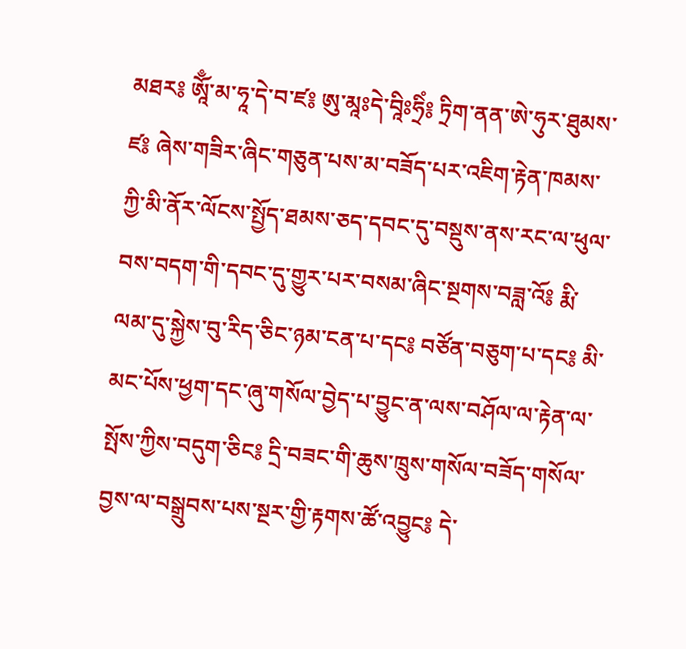མཐར༔ ཨཱོྃ་མ་ཧཱ་དེ་བ་ཛ༔ ཨུ་མཱཿདེ་བཱིཿཧྲིཾ༔ ཏྲིག་ནན་ཨེ་ཧུར་ཐུམས་ཛ༔ ཞེས་གཟིར་ཞིང་གཅུན་པས་མ་བཟོད་པར་འཇིག་རྟེན་ཁམས་ཀྱི་མི་ནོར་ལོངས་སྤྱོད་ཐམས་ཅད་དབང་དུ་བསྡུས་ནས་རང་ལ་ཕུལ་བས་བདག་གི་དབང་དུ་གྱུར་པར་བསམ་ཞིང་སྔགས་བཟླ་འོ༔ རྨི་ལམ་དུ་སྐྱེས་བུ་རིད་ཅིང་ཉམ་ངན་པ་དང༔ བཙོན་བཅུག་པ་དང༔ མི་མང་པོས་ཕྱག་དང་ཞུ་གསོལ་བྱེད་པ་བྱུང་ན་ལས་བཤོལ་ལ་རྟེན་ལ་སྤོས་ཀྱིས་བདུག་ཅིང༔ དྲི་བཟང་གི་ཆུས་ཁྲུས་གསོལ་བཟོད་གསོལ་བྱས་ལ་བསྒྲུབས་པས་སྔར་གྱི་རྟགས་ཚོ་འབྱུང༔ དེ་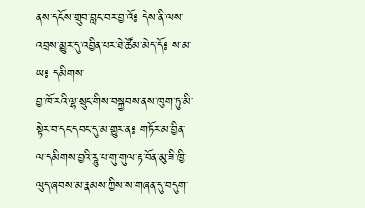ནས་དངོས་གྲུབ་བླང་བར་བྱ་འོ༔ དེས་ནི་ལས་འབྲས་མྱུར་དུ་འབྱིན་པར་ཐེ་ཚོམ་མེད་དོ༔ ས་མ་ཡ༔ དམིགས་
བྱ་ཁོ་རའི་ལྷ་སྲུང་གིས་བསྐྱབས་ནས་ཁུག་ཏུ་མི་སྟེར་བ་དང་དབང་དུ་མ་གྱུར་ན༔ གཏོར་མ་བྱིན་ལ་དམིགས་བྱའི་རཱུ་པ་གུ་གུལ་རྟ་བོན་མུ་ཟི་ཁྱི་ལུད་ཞབས་མ་རྣམས་ཀྱིས་ས་གཞན་དུ་བདུག་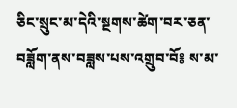ཅིང་སྲུང་མ་དེའི་སྔགས་ཚེག་བར་ཅན་བཟློག་ནས་བཟླས་པས་འགྲུབ་བོ༔ ས་མ་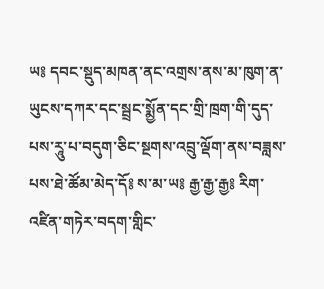ཡ༔ དབང་སྡུད་མཁན་ནང་འགྲས་ནས་མ་ཁུག་ན་ཡུངས་དཀར་དང་སྦྲང་སྨྱོན་དང་གྲི་ཁྲག་གི་དུད་པས་རཱུ་པ་བདུག་ཅིང་སྔགས་འབྲུ་ལྡོག་ནས་བཟླས་པས་ཐེ་ཚོམ་མེད་དོ༔ ས་མ་ཡ༔ རྒྱ་རྒྱ་རྒྱ༔ རིག་འཛིན་གཏེར་བདག་གླིང་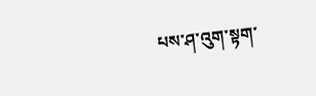པས་ཤ་འུག་སྟག་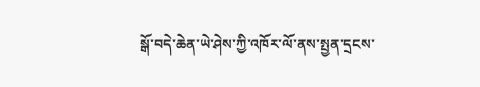སྒོ་བདེ་ཆེན་ཡེ་ཤེས་ཀྱི་འཁོར་ལོ་ནས་སྤྱན་དྲངས་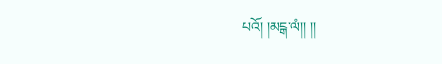པའོ། །མངྒ་ལཾ།། །།